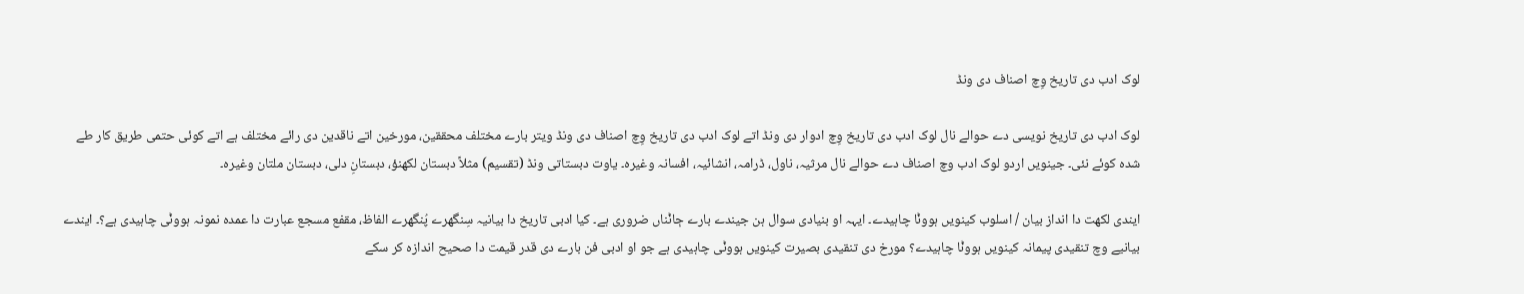لوک ادب دی تاریخ وِچ اصناف دی ونڈ

لوک ادب دی تاریخ نویسی دے حوالے نال لوک ادب دی تاریخ وِچ ادوار دی ونڈ اتے لوک ادب دی تاریخ وِچ اصناف دی ونڈ ویتر بارے مختلف محققین، مورخین اتے ناقدین دی رائے مختلف ہے اتے کوئی حتمی طریق کار طے شدہ کوئے نئی۔ جینویں اردو لوک ادب وچ اصناف دے حوالے نال مرثیہ، ناول، ڈرامہ، انشائیہ، افسانہ وغیرہ۔ یاوت دبستاتی ونڈ (تقسیم) مثلاً دبستان لکھنؤ، دبستانِ دلی، دبستان ملتان وغیرہ۔

ایندی لکھت دا انداز بیان / اسلوب کینویں ہووݨا چاہیدے۔ ایہہ او بنیادی سوال ہن جیندے بارے ڄاݨناں ضروری ہے۔ کیا ادبی تاریخ دا بیانیہ سِنگھرے پُنگھرے الفاظ، مقفع مسجع عبارت دا عمدہ نمونہ ہووݨی چاہیدی ہے؟۔ ایندے بیانیے وچ تنقیدی پیمانہ کینویں ہووݨا چاہیدے؟ مورخ دی تنقیدی بصیرت کینویں ہووݨی چاہیدی ہے جو او ادبی فن بارے دی قدر قیمت دا صحیح اندازہ کر سکے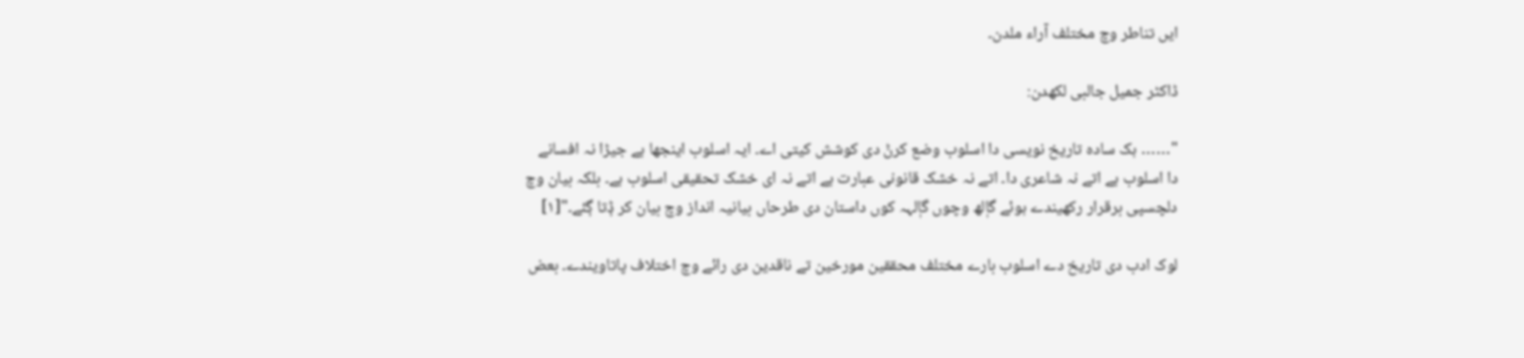ایں تناطر وچ مختلف آراء ملدن۔

ڈاکٹر جمیل جالبی لکھدن:

"…… ہک سادہ تاریخ نویسی دا اسلوب وضع کرݨ دی کوشش کیتی اے۔ ایہ اسلوب اینجھا ہے جیڑا نہ افسانے دا اسلوب ہے اتے نہ شاعری دا۔ اتے نہ خشک قانونی عبارت ہے اتے نہ ای خشک تحقیقی اسلوب ہے۔ بلکہ بیان وچ دلچسپی برقرار رکھیندے ہوئے گاٖلھ وچوں گاٖلہہ کوں داستان دی طرحاں بیانیہ انداز وچ بیان کر ݙتا ڳئے۔"[١]

لوک ادب دی تاریخ دے اسلوب بارے مختلف محققین مورخین تے ناقدین دی رائے وچ اختلاف پاتاویندے۔ بعض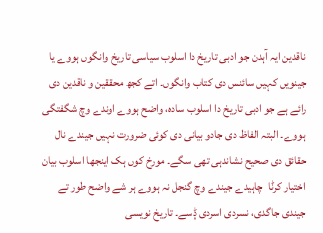ناقدین ایہ آہدن جو ادبی تاریخ دا اسلوب سیاسی تاریخ وانگوں ہووے یا جینویں کہیں سائنس دی کتاب وانگوں۔ اتے کجھ محققین و ناقدین دی رائے ہے جو ادبی تاریخ دا اسلوب سادہ، واضح ہووے اوندے وچ شگفتگی ہووے۔ البتہ الفاظ دی جادو بیانی دی کوئی ضرورت نہیں جیندے نال حقائق دی صحیح نشاندہی تھی سگے۔ مورخ کوں ہک اینجھا اسلوب بیان اختیار کرݨا  چاہیدے جیندے وچ گنجل نہ ہووے ہر شے واضح طور تے جیندی جاگدی، نسردی اسردی ݙسے۔ تاریخ نویسی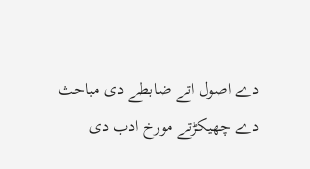دے اصول اتے ضابطے دی مباحث دے چھیکڑتے مورخ ادب دی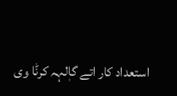استعداد کار اتے گاٖلہہ کرݨا وی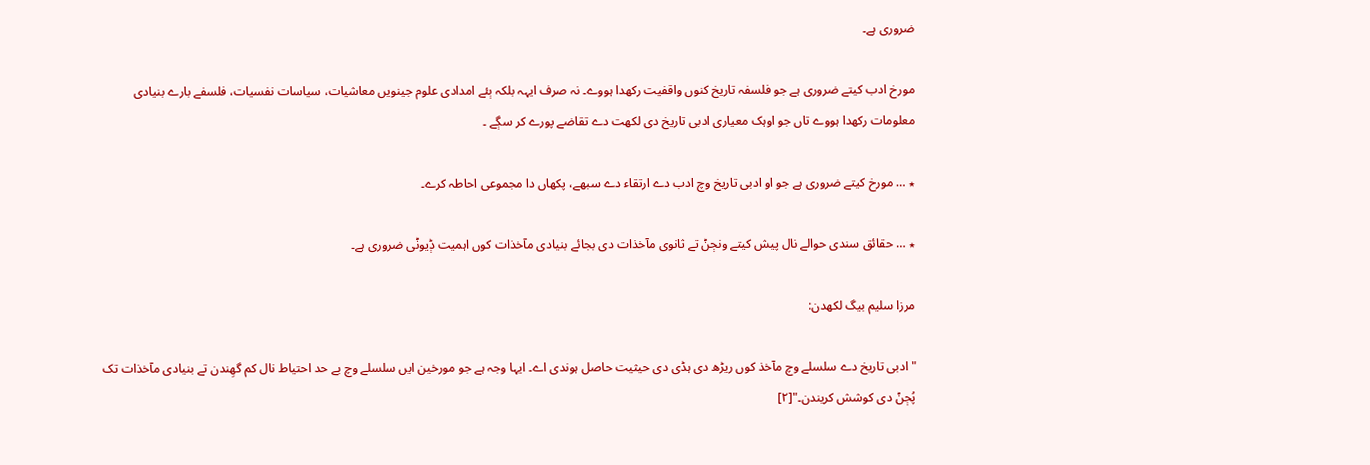ضروری ہے۔

مورخ ادب کیتے ضروری ہے جو فلسفہ تاریخ کنوں واقفیت رکھدا ہووے۔ نہ صرف ایہہ بلکہ ٻئے امدادی علوم جینویں معاشیات، سیاسات نفسیات، فلسفے بارے بنیادی معلومات رکھدا ہووے تاں جو اوہک معیاری ادبی تاریخ دی لکھت دے تقاضے پورے کر سڳے ۔

٭ … مورخ کیتے ضروری ہے جو او ادبی تاریخ وچ ادب دے ارتقاء دے سبھے، پکھاں دا مجموعی احاطہ کرے۔

٭ … حقائق سندی حوالے نال پیش کیتے ونڄݨ تے ثانوی مآخذات دی بجائے بنیادی مآخذات کوں اہمیت ݙیوݨی ضروری ہے۔

مرزا سلیم بیگ لکھدن:

"ادبی تاریخ دے سلسلے وچ مآخذ کوں ریڑھ دی ہڈی دی حیثیت حاصل ہوندی اے۔ ایہا وجہ ہے جو مورخین ایں سلسلے وچ بے حد احتیاط نال کم گھِندن تے بنیادی مآخذات تک پُڄݨ دی کوشش کریندن۔"[٢]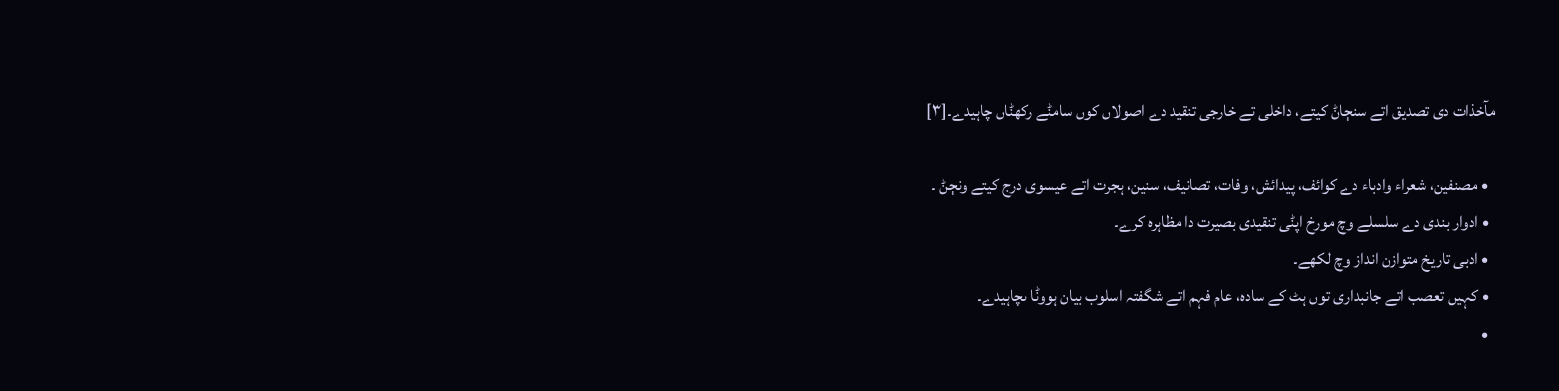مآخذات دی تصدیق اتے سنڄاݨ کیتے، داخلی تے خارجی تنقید دے اصولاں کوں سامݨے رکھݨاں چاہیدے۔[٣]

  • مصنفین، شعراء وادباء دے کوائف، پیدائش، وفات، تصانیف، سنین، ہجرت اتے عیسوی درج کیتے ونڄݨ ۔
  • ادوار بندی دے سلسلے وچ مورخ اپݨی تنقیدی بصیرت دا مظاہرہ کرے۔
  • ادبی تاریخ متوازن انداز وچ لکھے۔
  • کہیں تعصب اتے جانبداری توں ہٹ کے سادہ، عام فہم اتے شگفتہ اسلوب بیان ہووݨا ںچاہیدے۔
  •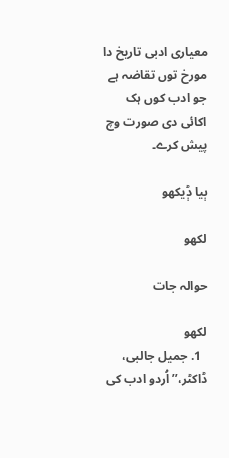معیاری ادبی تاریخ دا مورخ توں تقاضہ ہے جو ادب کوں ہک اکائی دی صورت وچ پیش کرے۔

ٻیا ݙیکھو

لکھو

حوالہ جات

لکھو
  1. جمیل جالبی، ڈاکٹر،’’اُردو ادب کی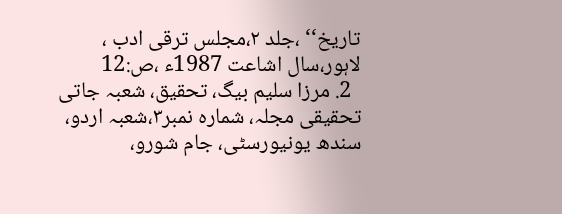تاریخ‘‘ ،جلد ۲،مجلس ترقی ادب ، لاہور،سال اشاعت 1987ء ،ص:12
  2. مرزا سلیم بیگ، تحقیق، شعبہ جاتی تحقیقی مجلہ، شمارہ نمبر۳،شعبہ اردو، سندھ یونیورسٹی، جام شورو،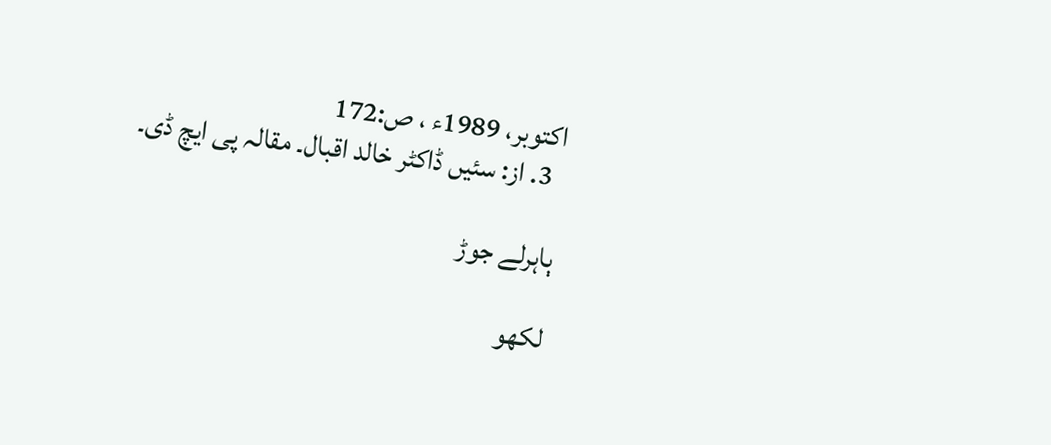اکتوبر، 1989ء ، ص:172
  3. از: سئیں ڈاکٹر خالد اقبال۔ مقالہ پی ایچ ڈی۔

ٻاہرلے جوڑ

لکھو